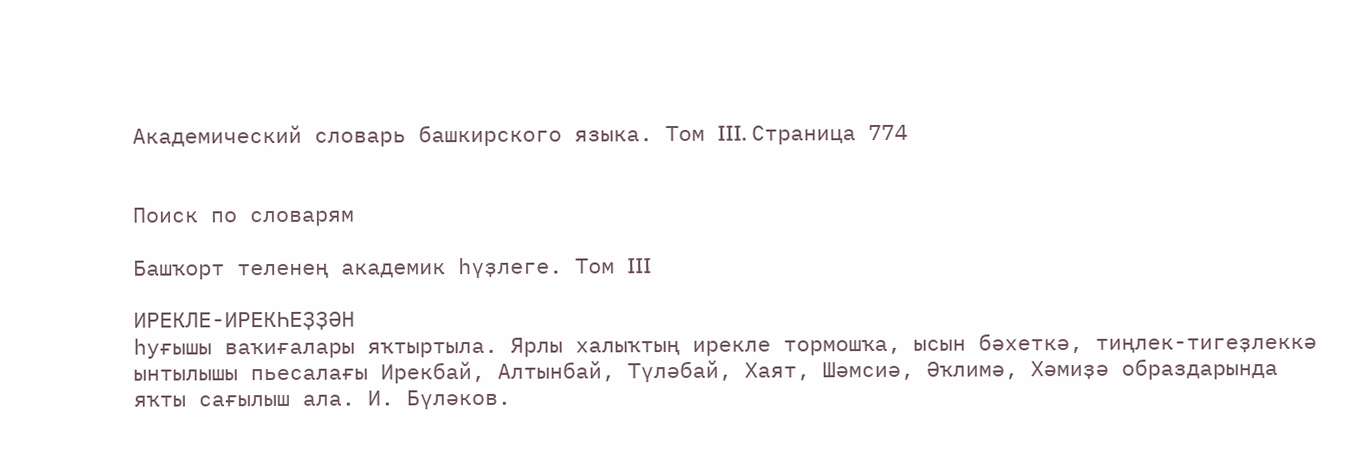Академический словарь башкирского языка. Том III. Страница 774


Поиск по словарям

Башҡорт теленең академик һүҙлеге. Том III

ИРЕКЛЕ-ИРЕКҺЕҘҘӘН
һуғышы ваҡиғалары яҡтыртыла. Ярлы халыҡтың ирекле тормошҡа, ысын бәхеткә, тиңлек-тигеҙлеккә ынтылышы пьесалағы Ирекбай, Алтынбай, Түләбай, Хаят, Шәмсиә, Әҡлимә, Хәмиҙә образдарында яҡты сағылыш ала. И. Бүләков.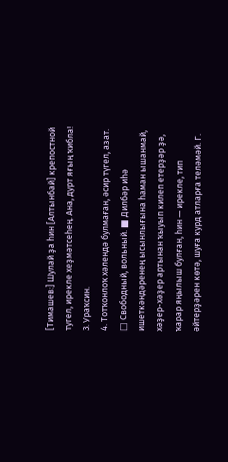[Тимашев:] Шулай ҙа һин [Алтынбай] крепостной тугел, ирекле хеҙмәтсеһең. Ана, дурт яғың ҡибла! 3. Ураҡсин.
4. Тотҡонлоҡ хәлендә булмаған, әсир түгел, азат. □ Свободный, вольный. ■ Дилбәр иһә ишеткәндәренең ысынлығына һаман ышанмай, хәҙер-хәҙер артынан ҡыуып килеп етерҙәр ҙә, ҡарар яңылыш булған, һин — ирекле, тип әйтерҙәрен көтә, шуға курд атларға теләмәй. Г.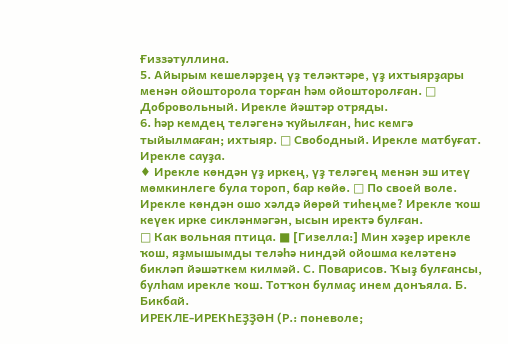Ғиззәтуллина.
5. Айырым кешеләрҙең үҙ теләктәре, үҙ ихтыярҙары менән ойошторола торған һәм ойошторолған. □ Добровольный. Ирекле йәштәр отряды.
6. һәр кемдең теләгенә ҡуйылған, һис кемгә тыйылмаған; ихтыяр. □ Свободный. Ирекле матбуғат. Ирекле сауҙа.
♦ Ирекле көндән үҙ иркең, үҙ теләгең менән эш итеү мөмкинлеге була тороп, бар көйө. □ По своей воле. Ирекле көндән ошо хәлдә йөрөй тиһеңме? Ирекле ҡош кеүек ирке сикләнмәгән, ысын иректә булған.
□ Как вольная птица. ■ [Гизелла:] Мин хәҙер ирекле ҡош, яҙмышымды теләһә ниндәй ойошма келәтенә бикләп йәшәткем килмәй. С. Поварисов. Ҡыҙ булғансы, булһам ирекле ҡош. Тотҡон булмаҫ инем донъяла. Б. Бикбай.
ИРЕКЛЕ-ИРЕКҺЕҘҘӘН (Р.: поневоле;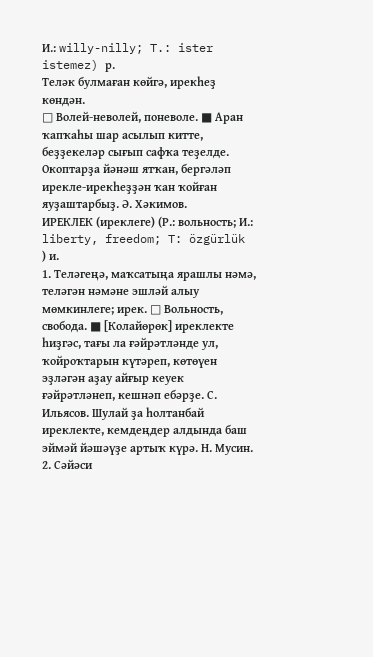И.: willy-nilly; T.: ister istemez) р.
Теләк булмаған көйгә, ирекһеҙ көндән.
□ Волей-неволей, поневоле. ■ Аран ҡапҡаһы шар асылып китте, беҙҙекеләр сығып сафҡа теҙелде. Окоптарҙа йәнәш ятҡан, бергәләп ирекле-ирекһеҙҙән ҡан ҡойған яуҙаштарбыҙ. Ә. Хәкимов.
ИРЕКЛЕК (иреклеге) (Р.: вольность; И.: liberty, freedom; T: özgürlük ) и.
1. Теләгеңә, маҡсатыңа ярашлы нәмә, теләгән нәмәне эшләй алыу мөмкинлеге; ирек. □ Вольность, свобода. ■ [Колайөрөк] иреклекте һиҙгәс, тағы ла ғәйрәтләнде ул,
ҡойроҡтарын күтәреп, көтөүен эҙләгән аҙау айғыр кеуек ғәйрәтләнеп, кешнәп ебәрҙе. С. Ильясов. Шулай ҙа һолтанбай иреклекте, кемдеңдер алдында баш эймәй йәшәүҙе артыҡ күрә. Н. Мусин.
2. Сәйәси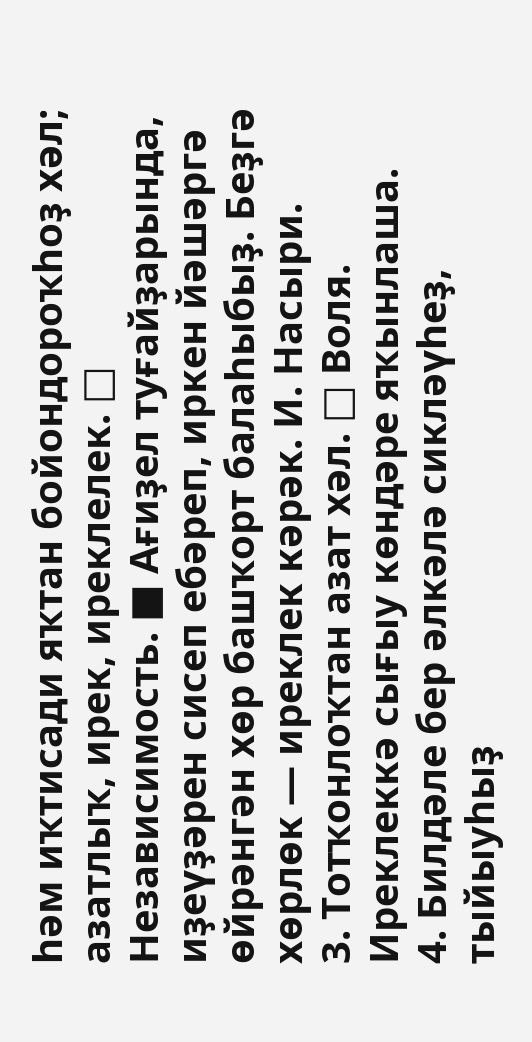һәм иҡтисади яҡтан бойондороҡһоҙ хәл; азатлыҡ, ирек, иреклелек. □ Независимость. ■ Ағиҙел туғайҙарында, иҙеүҙәрен сисеп ебәреп, иркен йәшәргә өйрәнгән хөр башҡорт балаһыбыҙ. Беҙгә хөрлөк — иреклек кәрәк. И. Насыри.
3. Тотҡонлоҡтан азат хәл. □ Воля. Иреклеккә сығыу көндәре яҡынлаша.
4. Билдәле бер әлкәлә сикләүһеҙ, тыйыуһыҙ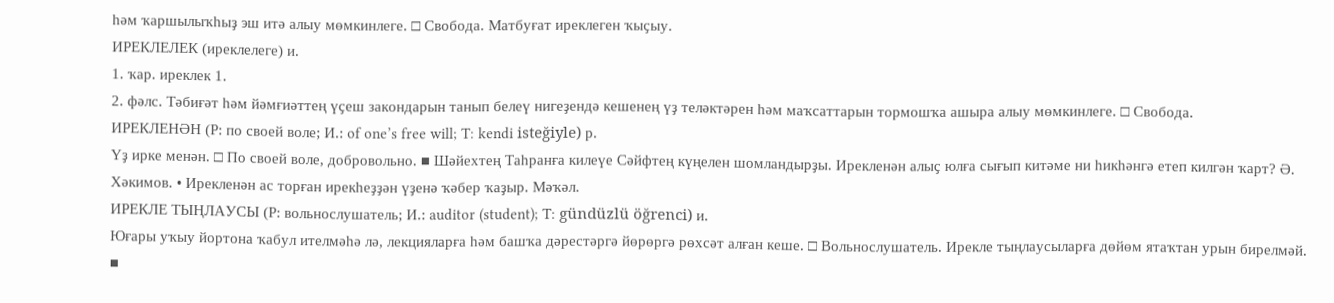һәм ҡаршылыҡһыҙ эш итә алыу мөмкинлеге. □ Свобода. Матбуғат иреклеген ҡыҫыу.
ИРЕКЛЕЛЕК (иреклелеге) и.
1. ҡар. иреклек 1.
2. фәлс. Тәбиғәт һәм йәмғиәттең үҫеш закондарын танып белеү нигеҙендә кешенең үҙ теләктәрен һәм маҡсаттарын тормошҡа ашыра алыу мөмкинлеге. □ Свобода.
ИРЕКЛЕНӘН (Р: по своей воле; И.: of one’s free will; T: kendi isteğiyle) р.
Үҙ ирке менән. □ По своей воле, добровольно. ■ Шәйехтең Таһранға килеүе Сәйфтең күңелен шомландырҙы. Ирекленән алыҫ юлға сығып китәме ни һикһәнгә етеп килгән ҡарт? Ә. Хәкимов. • Ирекленән ас торған ирекһеҙҙән үҙенә ҡәбер ҡаҙыр. Мәҡәл.
ИРЕКЛЕ ТЫҢЛАУСЫ (Р: вольнослушатель; И.: auditor (student); T: gündüzlü öğrenci) и.
Юғары уҡыу йортона ҡабул ителмәһә лә, лекцияларға һәм башҡа дәрестәргә йөрөргә рөхсәт алған кеше. □ Вольнослушатель. Ирекле тыңлаусыларға дөйөм ятаҡтан урын бирелмәй. ■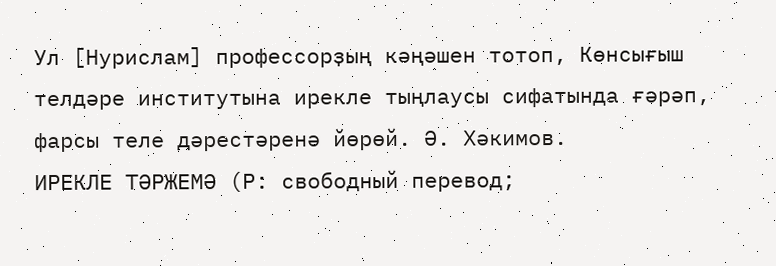Ул [Нурислам] профессорҙың кәңәшен тотоп, Көнсығыш телдәре институтына ирекле тыңлаусы сифатында ғәрәп, фарсы теле дәрестәренә йөрөй. Ә. Хәкимов.
ИРЕКЛЕ ТӘРЖЕМӘ (Р: свободный перевод;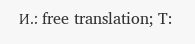И.: free translation; T: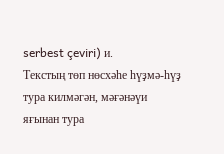serbest çeviri) и.
Текстың төп нөсхәһе һүҙмә-һүҙ тура килмәгән, мәғәнәүи яғынан тура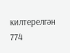килтерелгән
774